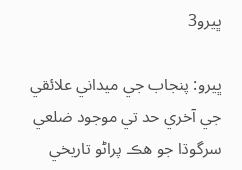ڀيرو3

ڀيرو: پنجاب جي ميداني علائقي جي آخري حد تي موجود ضلعي سرگوڌا جو هڪ پراڻو تاريخي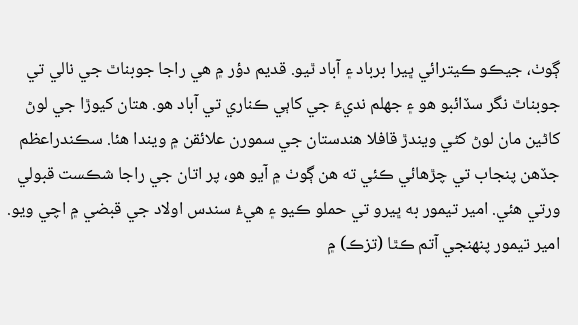ڳوٺ، جيڪو ڪيترائي ڀيرا برباد ۽ آباد ٿيو. قديم دؤر ۾ هي راجا جوبناٿ جي نالي تي جوبناٿ نگر سڏائبو هو ۽ جهلم نديءَ جي کاٻي ڪناري تي آباد هو. هتان کيوڙا جي لوڻ کاڻين مان لوڻ کڻي ويندڙ قافلا هندستان جي سمورن علائقن ۾ ويندا هئا. سڪندراعظم جڏهن پنجاب تي چڙهائي ڪئي ته هن ڳوٺ ۾ آيو هو، پر اتان جي راجا شڪست قبولي ورتي هئي. امير تيمور به ڀيرو تي حملو ڪيو ۽ هيءُ سندس اولاد جي قبضي ۾ اچي ويو. امير تيمور پنهنجي آتم ڪٿا (تزڪ) ۾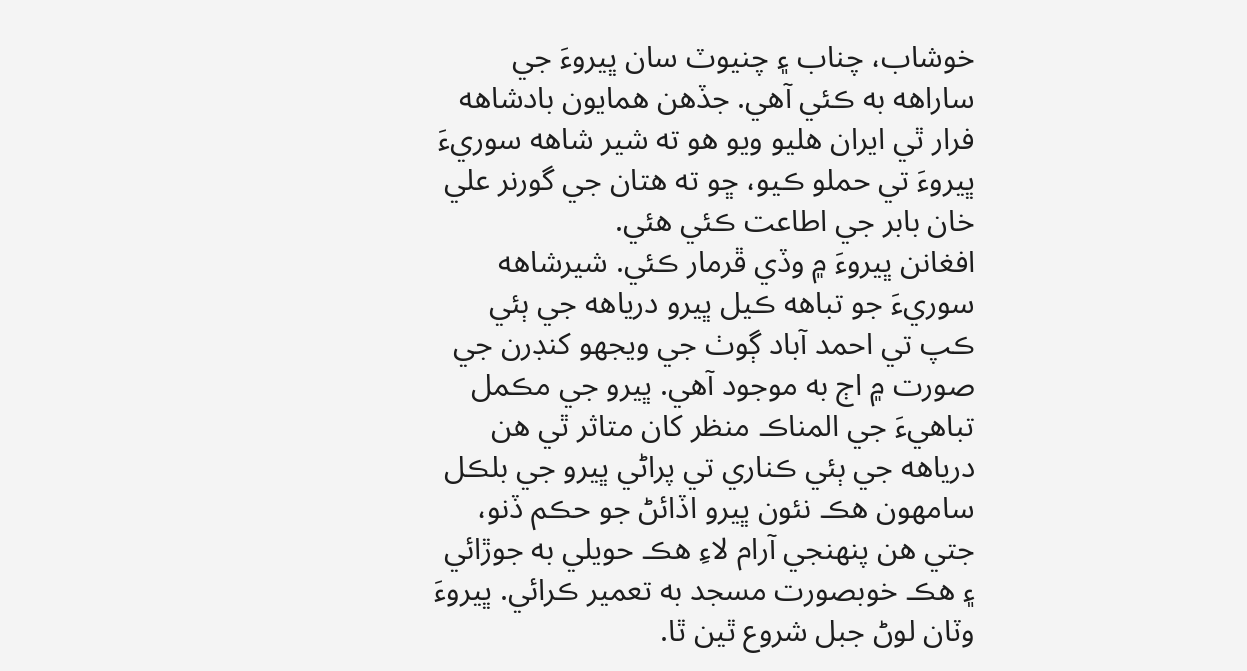خوشاب، چناب ۽ چنيوٽ سان ڀيروءَ جي ساراهه به ڪئي آهي. جڏهن همايون بادشاهه فرار ٿي ايران هليو ويو هو ته شير شاهه سوريءَ ڀيروءَ تي حملو ڪيو، ڇو ته هتان جي گورنر علي خان بابر جي اطاعت ڪئي هئي.
افغانن ڀيروءَ ۾ وڏي ڦرمار ڪئي. شيرشاهه سوريءَ جو تباهه ڪيل ڀيرو درياهه جي ٻئي ڪپ تي احمد آباد ڳوٺ جي ويجهو کنڊرن جي صورت ۾ اڄ به موجود آهي. ڀيرو جي مڪمل تباهيءَ جي المناڪ منظر کان متاثر ٿي هن درياهه جي ٻئي ڪناري تي پراڻي ڀيرو جي بلڪل سامهون هڪ نئون ڀيرو اڏائڻ جو حڪم ڏنو، جتي هن پنهنجي آرام لاءِ هڪ حويلي به جوڙائي ۽ هڪ خوبصورت مسجد به تعمير ڪرائي. ڀيروءَ وٽان لوڻ جبل شروع ٿين ٿا.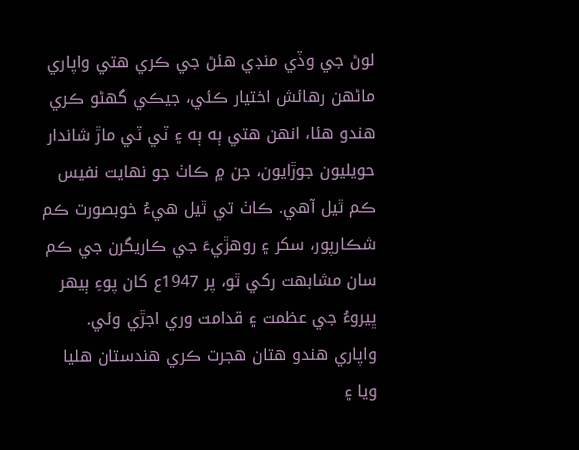لوڻ جي وڏي منڊي هئڻ جي ڪري هتي واپاري ماڻهن رهائش اختيار ڪئي، جيڪي گهڻو ڪري هندو هئا، انهن هتي ٻه ٻه ۽ ٽي ٽي ماڙ شاندار حويليون جوڙايون، جن ۾ ڪاٺ جو نهايت نفيس ڪم ٿيل آهي. ڪاٺ تي ٿيل هيءُ خوبصورت ڪم شڪارپور، سکر ۽ روهڙيءَ جي ڪاريگرن جي ڪم سان مشابهت رکي ٿو، پر 1947ع کان پوءِ ٻيهر ڀيروءُ جي عظمت ۽ قدامت وري اجڙي وئي. واپاري هندو هتان هجرت ڪري هندستان هليا ويا ۽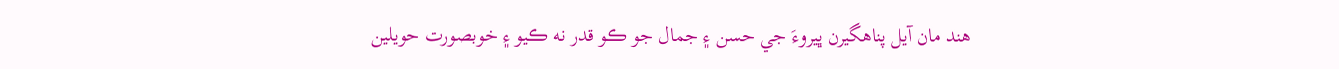هند مان آيل پناهگيرن ڀيروءَ جي حسن ۽ جمال جو ڪو قدر نه ڪيو ۽ خوبصورت حويلين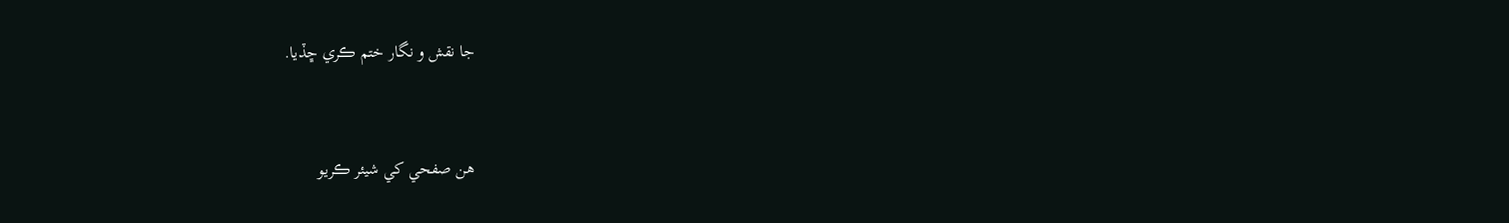جا نقش و نگار ختم ڪري ڇڏيا.


هن صفحي کي شيئر ڪريو